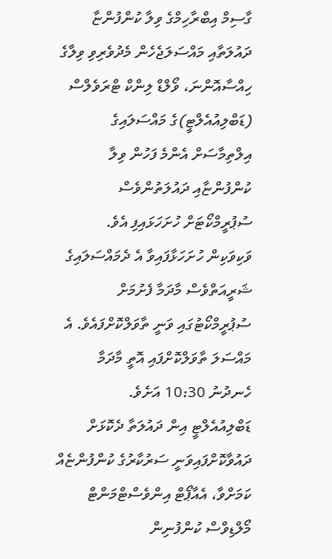ގާސިމް އިބްރާހިމްގެ ވިލާ ކުންފުންޏާ ދައުލަތާއި މައްސަލަޖެހެން މެދުވެރިވި ވިލާގެ ހިއްސާއޮންނަ، ވޯލްޑް ލިންކް ޓްރަވެލްސް (ޑަބްލިއުއެލްޓީ)ގެ މައްސަލައިގެ އިލްތިމާސަށް އެންމެ ފަހުން ވިލާ ކުންފުންޏާއި ދައުލަތުންވެސް ސުޕުރީމްކޯޓަށް ހުށަހަޅައިފި އެވެ.
ވަކިވަކިން ހުށަހަޅާފައިވާ އެ ދެމައްސަލައިގެ ޝަރީއަތްވެސް މާދަމާ ފެށުމަށް ސުޕުރީމްކޯޓުގައި ވަނީ ތާވަލްކޮށްފައެވެ. އެ މައްސަލަ ތާވަލްކޮށްފައި އޮތީ މާދަމާ ހެނދުނު 10:30 އަށެވެ.
ޑަބްލިއުއެލްޓީ އިން ދައުލަތާ ދެކޮޅަށް ދައުވާކޮށްފައިވަނީ ސަރުކާރުގެ ކުންފުންޏެއް ކަމަށްވާ، އެއާޕޯޓް އިންވެސްޓްމަންޓް މޯލްޑިވްސް ކުންފުނިން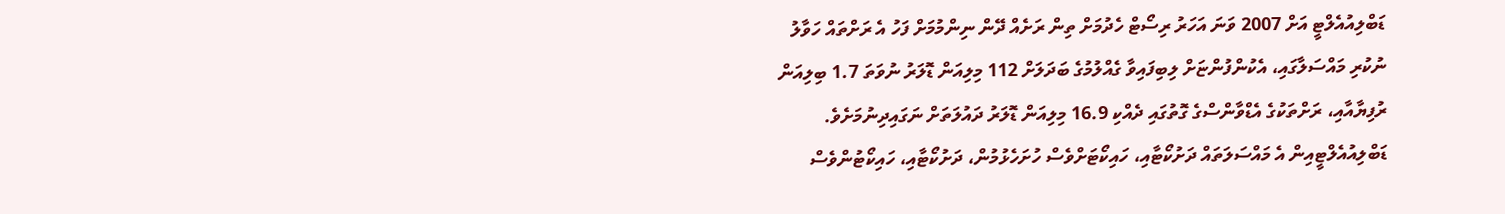ޑަބްލިއުއެލްޓީ އަށް 2007 ވަނަ އަހަރު ރިސޯޓް ހެދުމަށް ތިން ރަށެއް ދޭން ނިންމުމަށް ފަހު އެ ރަށްތައް ހަވާލު ނުކުރި މައްސަލާގައި، އެކުންފުންޏަށް ލިބިފައިވާ ގެއްލުމުގެ ބަދަލަށް 112 މިލިއަން ޑޮލަރު ނުވަތަ 1.7 ބިލިއަން ރުފިޔާއާއި، ރަށްތަކުގެ އެޑްވާންސްގެ ގޮތުގައި ދެއްކި 16.9 މިލިއަން ޑޮލަރު ދައުލަތަށް ނަގައިދިނުމަށެވެ.
ޑަބްލިއުއެލްޓީއިން އެ މައްސަލަތައް ދަށުކޯޓާއި، ހައިކޯޓަށްވެސް ހުށަހެޅުމުން، ދަށުކޯޓާއި، ހައިކޯޓުންވެސް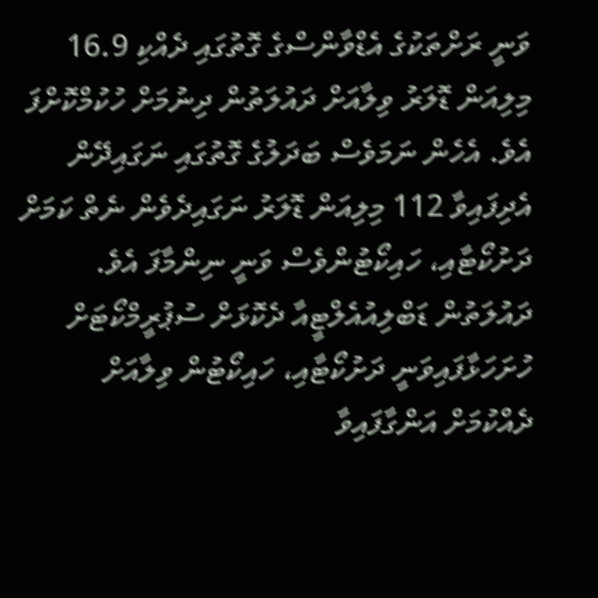ވަނީ ރަށްތަކުގެ އެޑްވާންސްގެ ގޮތުގައި ދެއްކި 16.9 މިލިއަން ޑޮލަރު ވިލާއަށް ދައުލަތުން ދިނުމަށް ހުކުމްކޮށްފަ އެވެ. އެހެން ނަމަވެސް ބަދަލުގެ ގޮތުގައި ނަގައިދޭން އެދިފައިވާ 112 މިލިއަން ޑޮލަރު ނަގައިދެވެން ނެތް ކަމަށް ދަށުކޯޓާއި، ހައިކޯޓުންވެސް ވަނީ ނިންމާފަ އެވެ.
ދައުލަތުން ޑަބްލިއުއެލްޓީއާ ދެކޮޅަށް ސުޕުރީމްކޯޓަށް ހުށަހަޅާފައިވަނީ ދަށުކޯޓާއި، ހައިކޯޓުން ވިލާއަށް ދެއްކުމަށް އަންގާފައިވާ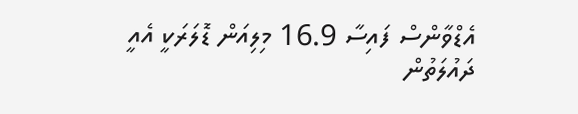އެޑްވާންސް ފައިސާ 16.9 މިލިއަން ޑޮލަރަކީ އެއީ ދައުލަތުން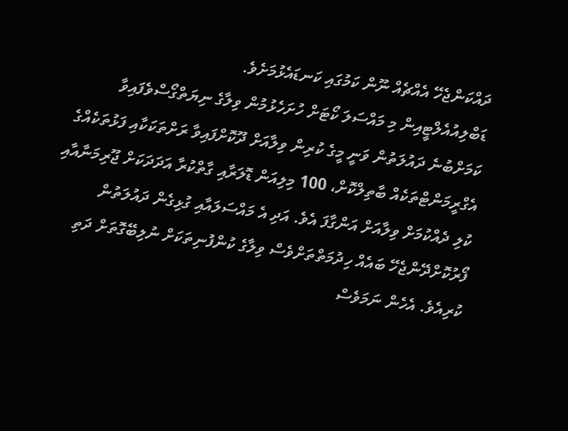ދައްކަންޖެހޭ އެއްޗެއް ނޫން ކަމުގައި ކަނޑައެޅުމަށެވެ.
ޑަބްލިއުއެލްޓީއިން މި މައްސަލަ ކޯޓަށް ހުށަހެޅުމުން ވިލާގެ ނިޔަތްގޯސްވެފައިވާ ކަމަށްބުނެ ދައުލަތުން ވަނީ މީގެ ކުރިން ވިލާއަށް ދޫކޮށްފައިވާ ރަށްތަކަކާއި ފަޅުތަކެއްގެ އެގްރީމަންޓްތަކެއް ބާތިލްކޮށް، 100 މިލިއަން ޑޮލަރާއި ގާތްކުރާ އަދަދަކަށް ޖޫރިމަނާއާއި ކުލި ދެއްކުމަށް ވިލާއަށް އަންގާފަ އެވެ. އަދި އެ މައްސަލައާއި ގުޅިގެން ދައުލަތުން ފޯރުކޮށްދޭންޖެހޭ ބައެއް ހިދުމަތްތަށްވެސް ވިލާގެ ކުންފުނިތަކަށް ނުލިބޭގޮތަށް ދަތި ކުރިއެވެ. އެހެން ނަމަވެސް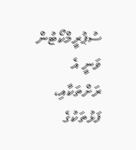ސުޕުރީމްކޯޓުން ވަނީ އެ ރަށްތަކާއި، ފަޅުތަކުގެ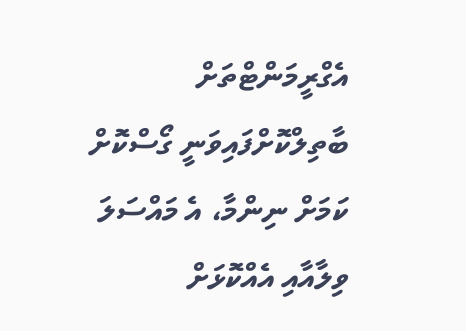އެގްރީމަންޓްތަށް
ބާތިލްކޮށްފައިވަނީ ގޯސްކޮށް ކަމަށް ނިންމާ، އެ މައްސަލަ ވިލާއާއި އެއްކޮޅަށް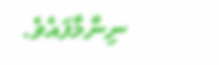ނިންމާފައެވެ.